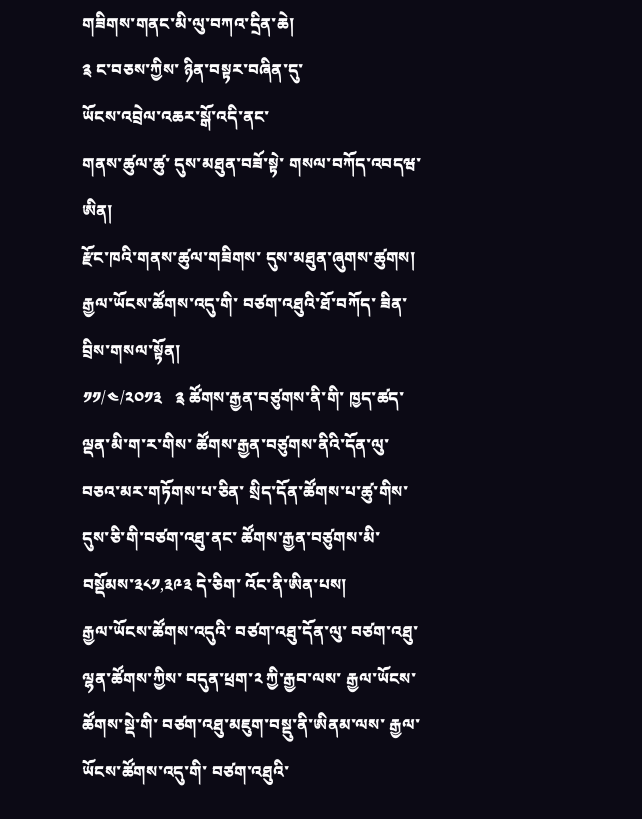གཟིགས་གནང་མི་ལུ་བཀའ་དྲིན་ཆེ།
༉ ང་བཅས་ཀྱིས་ ཉིན་བསྟར་བཞིན་དུ་
ཡོངས་འབྲེལ་འཆར་སྒོ་འདི་ནང་
གནས་ཚུལ་ཚུ་ དུས་མཐུན་བཟོ་སྟེ་ གསལ་བཀོད་འབདཝ་ཨིན།
རྫོང་ཁའི་གནས་ཚུལ་གཟིགས་ དུས་མཐུན་ཞུགས་ཚུགས།
རྒྱལ་ཡོངས་ཚོགས་འདུ་གི་ བཙག་འཐུའི་ཐོ་བཀོད་ ཟིན་བྲིས་གསལ་སྟོན།
༡༡/༤/༢༠༡༣   ༉ ཚོགས་རྒྱན་བཙུགས་ནི་གི་ ཁྱད་ཚད་ལྡན་མི་ག་ར་གིས་ ཚོགས་རྒྱན་བཙུགས་ནིའི་དོན་ལུ་ བཅའ་མར་གཏོགས་པ་ཅིན་ སྲིད་དོན་ཚོགས་པ་ཚུ་གིས་ དུས་ཅི་གི་བཙག་འཐུ་ནང་ ཚོགས་རྒྱན་བཙུགས་མི་བསྡོམས་༣༨༡,༣༩༣ དེ་ཅིག་ འོང་ནི་ཨིན་པས།
རྒྱལ་ཡོངས་ཚོགས་འདུའི་ བཙག་འཐུ་དོན་ལུ་ བཙག་འཐུ་ལྷན་ཚོགས་ཀྱིས་ བདུན་ཕྲག་༢ ཀྱི་རྒྱབ་ལས་ རྒྱལ་ཡོངས་ཚོགས་སྡེ་གི་ བཙག་འཐུ་མཇུག་བསྡུ་ནི་ཨིནམ་ལས་ རྒྱལ་ཡོངས་ཚོགས་འདུ་གི་ བཙག་འཐུའི་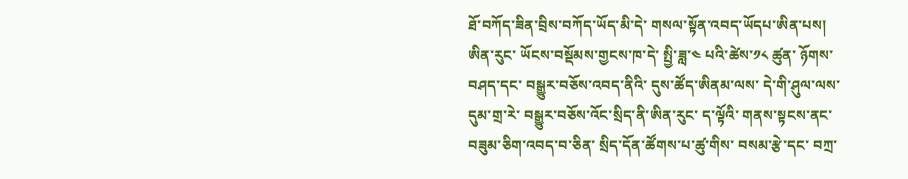ཐོ་བཀོད་ཟིན་བྲིས་བཀོད་ཡོད་མི་དེ་ གསལ་སྟོན་འབད་ཡོདཔ་ཨིན་པས།
ཨིན་རུང་ ཡོངས་བསྡོམས་གྱངས་ཁ་དེ་ སྤྱི་ཟླ་༤ པའི་ཚེས་༡༨ ཚུན་ ཉོགས་བཤད་དང་ བསྒྱུར་བཅོས་འབད་ནིའི་ དུས་ཚོད་ཨིནམ་ལས་ དེ་གི་ཤུལ་ལས་ དུམ་གྲ་རེ་ བསྒྱུར་བཅོས་འོང་སྲིད་ནི་ཨིན་རུང་ ད་ལྟོའི་ གནས་སྟངས་ནང་བཟུམ་ཅིག་འབད་བ་ཅིན་ སྲིད་དོན་ཚོགས་པ་ཚུ་གིས་ བསམ་རྩེ་དང་ བཀྲ་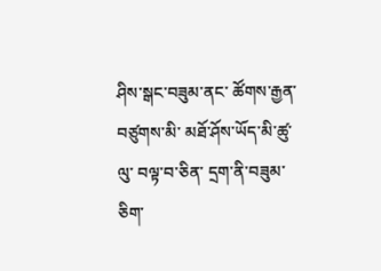ཤིས་སྒང་བཟུམ་ནང་ ཚོགས་རྒྱན་བཙུགས་མི་ མཐོ་ཤོས་ཡོད་མི་ཚུ་ལུ་ བལྟ་བ་ཅིན་ དྲག་ནི་བཟུམ་ཅིག་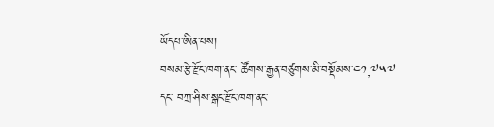ཡོདཔ་ཨིན་པས།
བསམ་རྩེ་རྫོང་ཁག་ནང་ ཚོགས་རྒྱན་བཙུགས་མི་བསྡོམས་༤༡,༧༥༧ དང་ བཀྲ་ཤིས་སྒང་རྫོང་ཁག་ནང་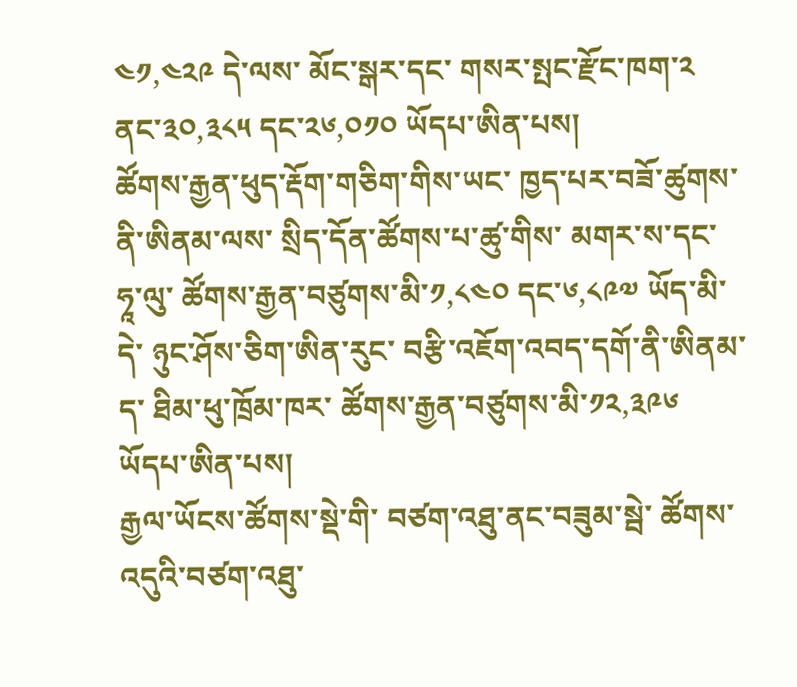༤༡,༤༢༩ དེ་ལས་ མོང་སྒར་དང་ གསར་སྤང་རྫོང་ཁག་༢ ནང་༣༠,༣༨༥ དང་༢༦,༠༡༠ ཡོདཔ་ཨིན་པས།
ཚོགས་རྒྱན་ཕུད་རྡོག་གཅིག་གིས་ཡང་ ཁྱད་པར་བཟོ་ཚུགས་ནི་ཨིནམ་ལས་ སྲིད་དོན་ཚོགས་པ་ཚུ་གིས་ མགར་ས་དང་ ཧཱ་ལུ་ ཚོགས་རྒྱན་བཙུགས་མི་༡,༨༤༠ དང་༦,༨༩༧ ཡོད་མི་དེ་ ཉུང་ཤོས་ཅིག་ཨིན་རུང་ བརྩི་འཇོག་འབད་དགོ་ནི་ཨིནམ་ད་ ཐིམ་ཕུ་ཁྲོམ་ཁར་ ཚོགས་རྒྱན་བཙུགས་མི་༡༢,༣༩༦ ཡོདཔ་ཨིན་པས།
རྒྱལ་ཡོངས་ཚོགས་སྡེ་གི་ བཙག་འཐུ་ནང་བཟུམ་སྦེ་ ཚོགས་འདུའི་བཙག་འཐུ་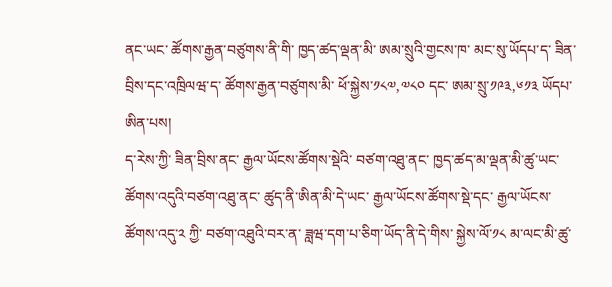ནང་ཡང་ ཚོགས་རྒྱན་བཙུགས་ནི་གི་ ཁྱད་ཚད་ལྡན་མི་ ཨམ་སྲུའི་གྱངས་ཁ་ མང་སུ་ཡོདཔ་ད་ ཟིན་བྲིས་དང་འཁྲིལཝ་ད་ ཚོགས་རྒྱན་བཙུགས་མི་ ཕོ་སྐྱེས་༡༨༧,༧༨༠ དང་ ཨམ་སྲུ་༡༩༣,༦༡༣ ཡོདཔ་ཨིན་པས།
ད་རེས་ཀྱི་ ཟིན་བྲིས་ནང་ རྒྱལ་ཡོངས་ཚོགས་སྡེའི་ བཙག་འཐུ་ནང་ ཁྱད་ཚད་མ་ལྡན་མི་ཚུ་ཡང་ ཚོགས་འདུའི་བཙག་འཐུ་ནང་ ཚུད་ནི་ཨིན་མི་དེ་ཡང་ རྒྱལ་ཡོངས་ཚོགས་སྡེ་དང་ རྒྱལ་ཡོངས་ཚོགས་འདུ་༢ ཀྱི་ བཙག་འཐུའི་བར་ན་ ཟླཝ་དག་པ་ཅིག་ཡོད་ནི་དེ་གིས་ སྐྱེས་ལོ་༡༨ མ་ལང་མི་ཚུ་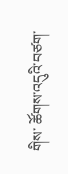གིས་ ཚོགས་འདུའི་བཙག་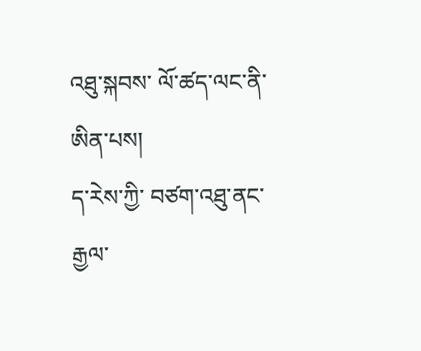འཐུ་སྐབས་ ལོ་ཚད་ལང་ནི་ཨིན་པས།
ད་རེས་ཀྱི་ བཙག་འཐུ་ནང་ རྒྱལ་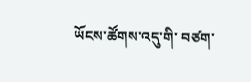ཡོངས་ཚོགས་འདུ་གི་ བཙག་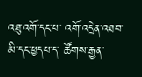འཐུ་འགོ་དང་པ་ འགོ་འདྲེན་འཐབ་མི་དང་ཕྱདཔ་ད་ ཚོགས་རྒྱན་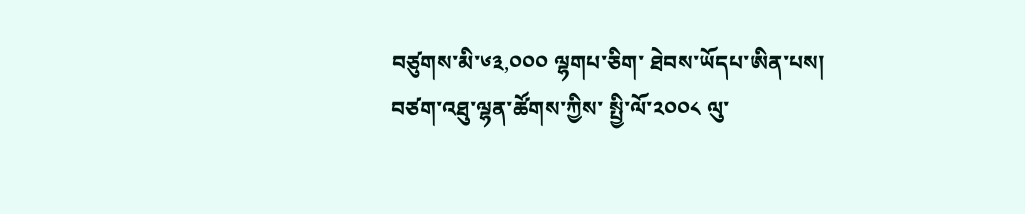བཙུགས་མི་༦༣,༠༠༠ ལྷགཔ་ཅིག་ ཐེབས་ཡོདཔ་ཨིན་པས།
བཙག་འཐུ་ལྷན་ཚོགས་ཀྱིས་ སྤྱི་ལོ་༢༠༠༨ ལུ་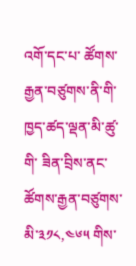འགོ་དང་པ་ ཚོགས་རྒྱན་བཙུགས་ནི་གི་ ཁྱད་ཚད་ལྡན་མི་ཚུ་གི་ ཟིན་བྲིས་ནང་ཚོགས་རྒྱན་བཙུགས་མི་༣༡༨,༤༦༥ གིས་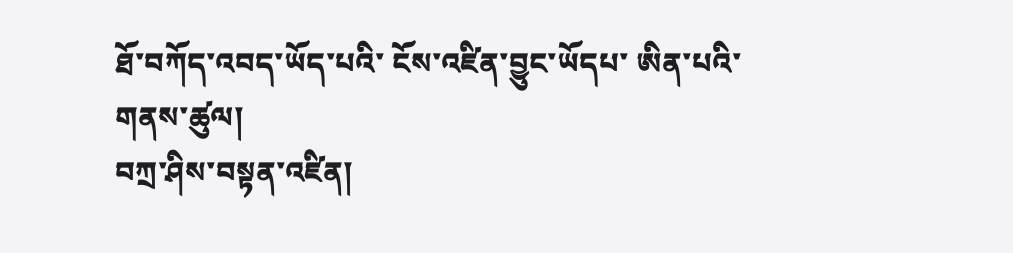ཐོ་བཀོད་འབད་ཡོད་པའི་ ངོས་འཛིན་བྱུང་ཡོདཔ་ ཨིན་པའི་གནས་ཚུལ།
བཀྲ་ཤིས་བསྟན་འཛིན།